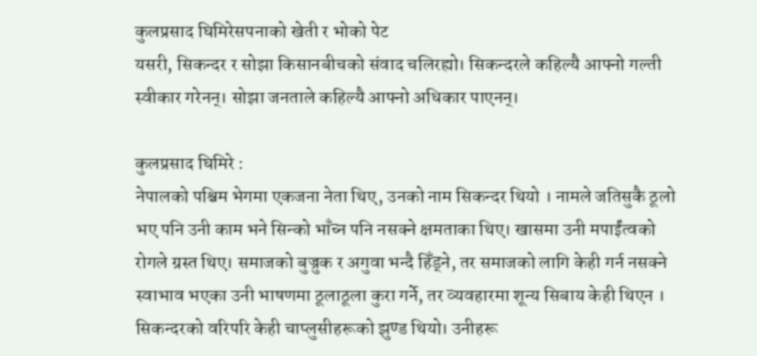कुलप्रसाद घिमिरेसपनाको खेती र भोको पेट
यसरी, सिकन्दर र सोझा किसानबीचको संवाद चलिरह्यो। सिकन्दरले कहिल्यै आफ्नो गल्ती स्वीकार गरेनन्। सोझा जनताले कहिल्यै आफ्नो अधिकार पाएनन्।

कुलप्रसाद घिमिरे :
नेपालको पश्चिम भेगमा एकजना नेता थिए, उनको नाम सिकन्दर थियो । नामले जतिसुकै ठूलो भए पनि उनी काम भने सिन्को भाँच्न पनि नसक्ने क्षमताका थिए। खासमा उनी मपाईंत्वको रोगले ग्रस्त थिए। समाजको बुज्रुक र अगुवा भन्दै हिँड्ने, तर समाजको लागि केही गर्न नसक्ने स्वाभाव भएका उनी भाषणमा ठूलाठूला कुरा गर्ने, तर व्यवहारमा शून्य सिबाय केही थिएन ।
सिकन्दरको वरिपरि केही चाप्लुसीहरूको झुण्ड थियो। उनीहरू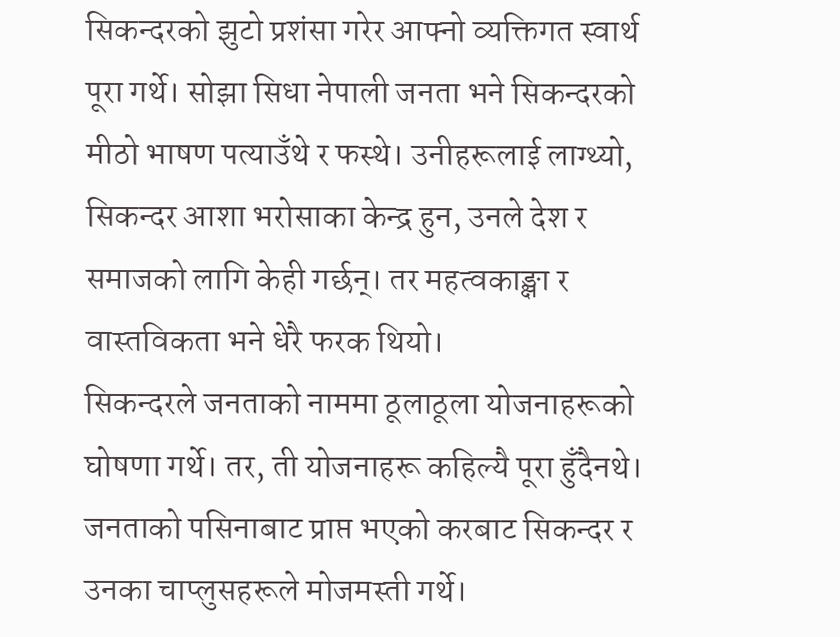सिकन्दरको झुटो प्रशंसा गरेर आफ्नो व्यक्तिगत स्वार्थ पूरा गर्थे। सोझा सिधा नेपाली जनता भने सिकन्दरको मीठो भाषण पत्याउँथे र फस्थे। उनीहरूलाई लाग्थ्यो, सिकन्दर आशा भरोसाका केन्द्र हुन, उनले देश र समाजको लागि केही गर्छन्। तर महत्वकाङ्क्षा र वास्तविकता भने धेरै फरक थियो।
सिकन्दरले जनताको नाममा ठूलाठूला योजनाहरूको घोषणा गर्थे। तर, ती योजनाहरू कहिल्यै पूरा हुँदैनथे। जनताको पसिनाबाट प्राप्त भएको करबाट सिकन्दर र उनका चाप्लुसहरूले मोजमस्ती गर्थे।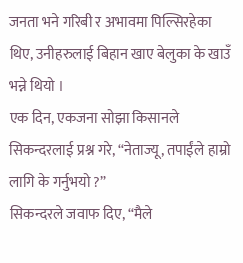जनता भने गरिबी र अभावमा पिल्सिरहेका थिए, उनीहरुलाई बिहान खाए बेलुका के खाउँ भन्ने थियो ।
एक दिन, एकजना सोझा किसानले सिकन्दरलाई प्रश्न गरे, “नेताज्यू, तपाईंले हाम्रो लागि के गर्नुभयो ?”
सिकन्दरले जवाफ दिए, “मैले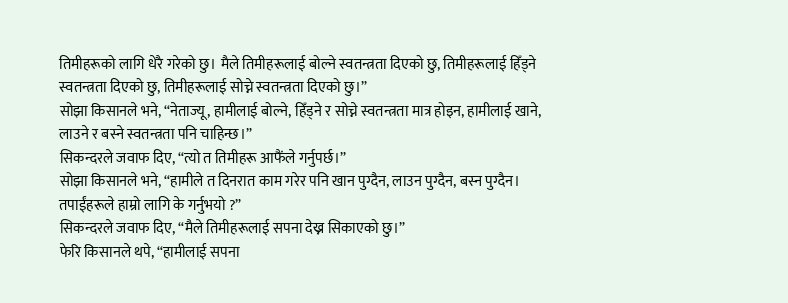तिमीहरूको लागि धेरै गरेको छु। मैले तिमीहरूलाई बोल्ने स्वतन्त्रता दिएको छु, तिमीहरूलाई हिँड्ने स्वतन्त्रता दिएको छु, तिमीहरूलाई सोच्ने स्वतन्त्रता दिएको छु।”
सोझा किसानले भने, “नेताज्यू, हामीलाई बोल्ने, हिँड्ने र सोच्ने स्वतन्त्रता मात्र होइन, हामीलाई खाने, लाउने र बस्ने स्वतन्त्रता पनि चाहिन्छ।”
सिकन्दरले जवाफ दिए, “त्यो त तिमीहरू आफैंले गर्नुपर्छ।”
सोझा किसानले भने, “हामीले त दिनरात काम गरेर पनि खान पुग्दैन, लाउन पुग्दैन, बस्न पुग्दैन। तपाईंहरूले हाम्रो लागि के गर्नुभयो ?”
सिकन्दरले जवाफ दिए, “मैले तिमीहरूलाई सपना देख्न सिकाएको छु।”
फेरि किसानले थपे, “हामीलाई सपना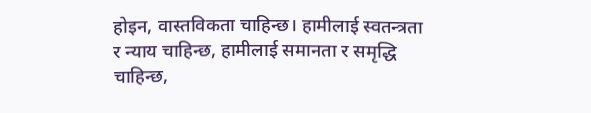होइन, वास्तविकता चाहिन्छ। हामीलाई स्वतन्त्रता र न्याय चाहिन्छ, हामीलाई समानता र समृद्धि चाहिन्छ,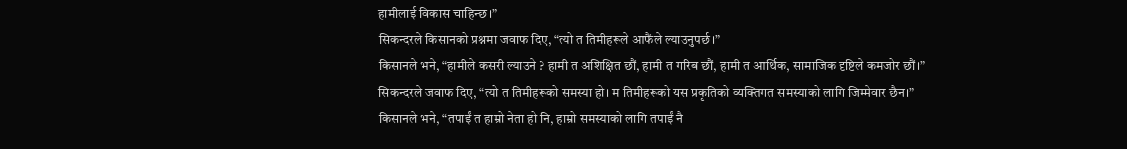हामीलाई विकास चाहिन्छ।”
सिकन्दरले किसानको प्रश्नमा जवाफ दिए, “त्यो त तिमीहरूले आफैंले ल्याउनुपर्छ।”
किसानले भने, “हामीले कसरी ल्याउने ? हामी त अशिक्षित छौं, हामी त गरिब छौं, हामी त आर्थिक, सामाजिक दृष्टिले कमजोर छौं।”
सिकन्दरले जवाफ दिए, “त्यो त तिमीहरूको समस्या हो। म तिमीहरूको यस प्रकृतिको व्यक्तिगत समस्याको लागि जिम्मेवार छैन।”
किसानले भने, “तपाईं त हाम्रो नेता हो नि, हाम्रो समस्याको लागि तपाईं नै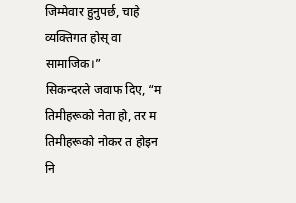जिम्मेवार हुनुपर्छ, चाहे व्यक्तिगत होस् वा सामाजिक।”
सिकन्दरले जवाफ दिए, “म तिमीहरूको नेता हो, तर म तिमीहरूको नोकर त होइन नि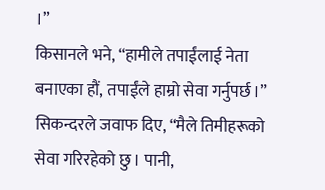।”
किसानले भने, “हामीले तपाईंलाई नेता बनाएका हौं, तपाईंले हाम्रो सेवा गर्नुपर्छ।”
सिकन्दरले जवाफ दिए, “मैले तिमीहरूको सेवा गरिरहेको छु। पानी,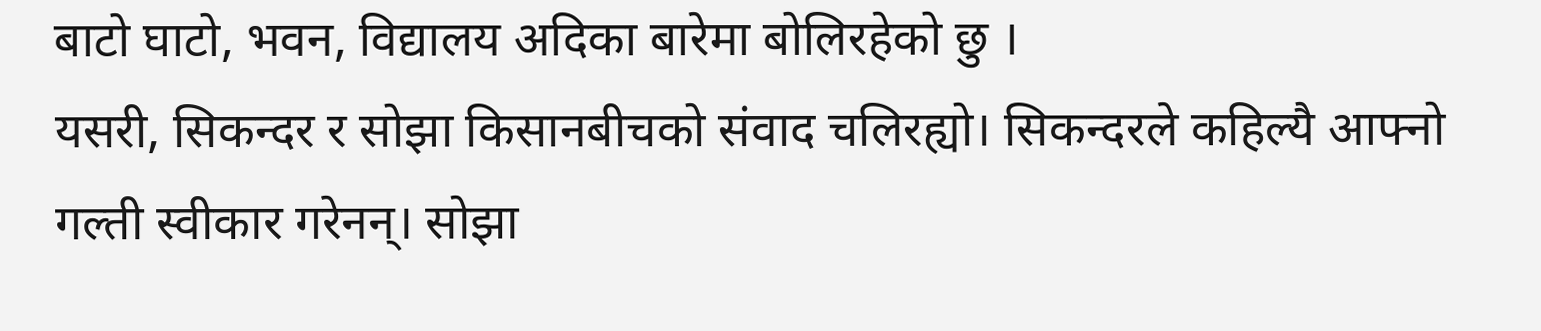बाटो घाटो, भवन, विद्यालय अदिका बारेमा बोलिरहेको छु ।
यसरी, सिकन्दर र सोझा किसानबीचको संवाद चलिरह्यो। सिकन्दरले कहिल्यै आफ्नो गल्ती स्वीकार गरेनन्। सोझा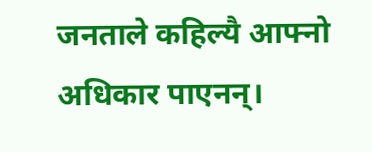जनताले कहिल्यै आफ्नो अधिकार पाएनन्।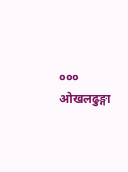०००
ओखलढुङ्गा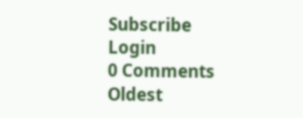Subscribe
Login
0 Comments
Oldest